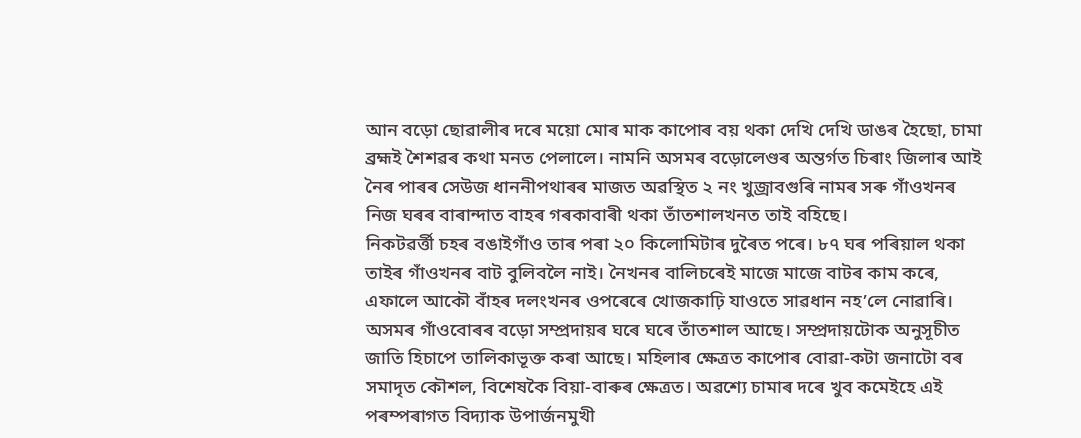আন বড়ো ছোৱালীৰ দৰে ময়ো মোৰ মাক কাপোৰ বয় থকা দেখি দেখি ডাঙৰ হৈছো, চামা ব্ৰহ্মই শৈশৱৰ কথা মনত পেলালে। নামনি অসমৰ বড়োলেণ্ডৰ অন্তৰ্গত চিৰাং জিলাৰ আই নৈৰ পাৰৰ সেউজ ধাননীপথাৰৰ মাজত অৱস্থিত ২ নং খুজ্ৰাবগুৰি নামৰ সৰু গাঁওখনৰ নিজ ঘৰৰ বাৰান্দাত বাহৰ গৰকাবাৰী থকা তাঁতশালখনত তাই বহিছে।
নিকটৱৰ্ত্তী চহৰ বঙাইগাঁও তাৰ পৰা ২০ কিলোমিটাৰ দুৰৈত পৰে। ৮৭ ঘৰ পৰিয়াল থকা তাইৰ গাঁওখনৰ বাট বুলিবলৈ নাই। নৈখনৰ বালিচৰেই মাজে মাজে বাটৰ কাম কৰে, এফালে আকৌ বাঁহৰ দলংখনৰ ওপৰেৰে খোজকাঢ়ি যাওতে সাৱধান নহ’লে নোৱাৰি।
অসমৰ গাঁওবোৰৰ বড়ো সম্প্ৰদায়ৰ ঘৰে ঘৰে তাঁতশাল আছে। সম্প্ৰদায়টোক অনুসূচীত জাতি হিচাপে তালিকাভূক্ত কৰা আছে। মহিলাৰ ক্ষেত্ৰত কাপোৰ বোৱা-কটা জনাটো বৰ সমাদৃত কৌশল, বিশেষকৈ বিয়া-বাৰুৰ ক্ষেত্ৰত। অৱশ্যে চামাৰ দৰে খুব কমেইহে এই পৰম্পৰাগত বিদ্যাক উপাৰ্জনমুখী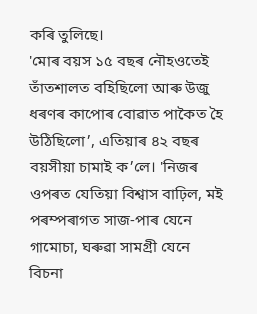কৰি তুলিছে।
'মোৰ বয়স ১৫ বছৰ নৌহওতেই তাঁতশালত বহিছিলো আৰু উজু ধৰণৰ কাপোৰ বোৱাত পাকৈত হৈ উঠিছিলো’, এতিয়াৰ ৪২ বছৰ বয়সীয়া চামাই ক’লে। 'নিজৰ ওপৰত যেতিয়া বিশ্বাস বাঢ়িল, মই পৰম্পৰাগত সাজ-পাৰ যেনে গামোচা, ঘৰুৱা সামগ্ৰী যেনে বিচনা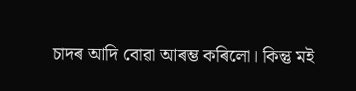চাদৰ আদি বোৱা আৰম্ভ কৰিলো। কিন্তু মই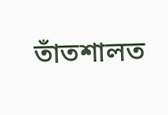তাঁতশালত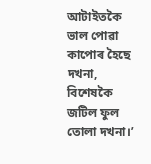আটাইতকৈ ভাল পোৱা কাপোৰ হৈছে দখনা, বিশেষকৈ জটিল ফুল তোলা দখনা।’